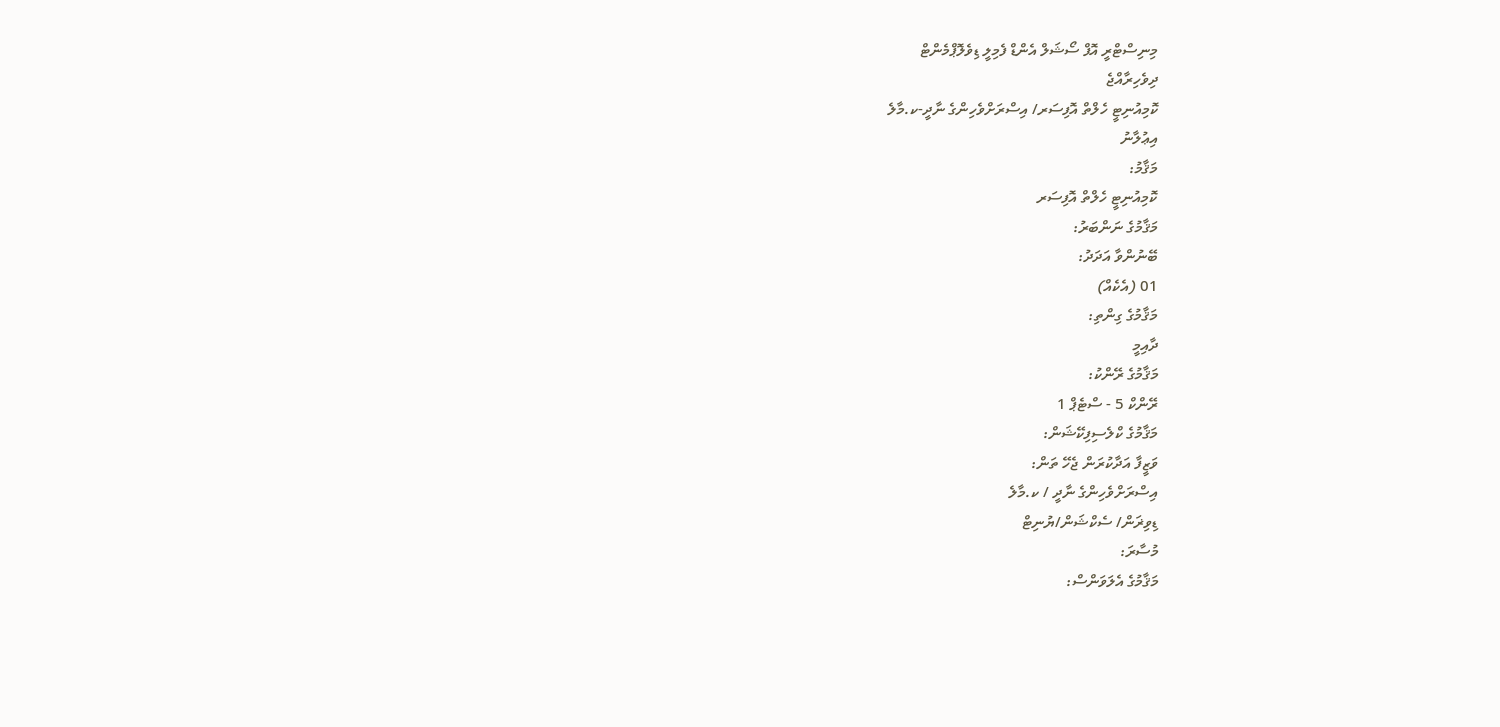މިނިސްޓްރީ އޮފް ސޯޝަލް އެންޑް ފެމިލީ ޑިވެލޮޕްމެންޓް
ދިވެހިރާއްޖެ
ކޮމިއުނިޓީ ހެލްތް އޮފިސަރ/ އިސްރަށްވެހިންގެ ނާދީ-ކ.މާލެ
އިޢުލާނު
މަޤާމު:
ކޮމިއުނިޓީ ހެލްތް އޮފިސަރ
މަޤާމުގެ ނަންބަރު:
ބޭނުންވާ އަދަދު:
01 (އެކެއް)
މަޤާމުގެ ގިންތި:
ދާއިމީ
މަޤާމުގެ ރޭންކު:
ރޭންކް 5 - ސްޓެޕް 1
މަޤާމުގެ ކްލެސިފިކޭޝަން:
ވަޒީފާ އަދާކުރަން ޖެހޭ ތަން:
އިސްރަށްވެހިންގެ ނާދީ / ކ.މާލެ
ޑިވިޜަން/ ސެކްޝަން/ޔުނިޓް
މުސާރަ:
މަޤާމުގެ އެލަވަންސް: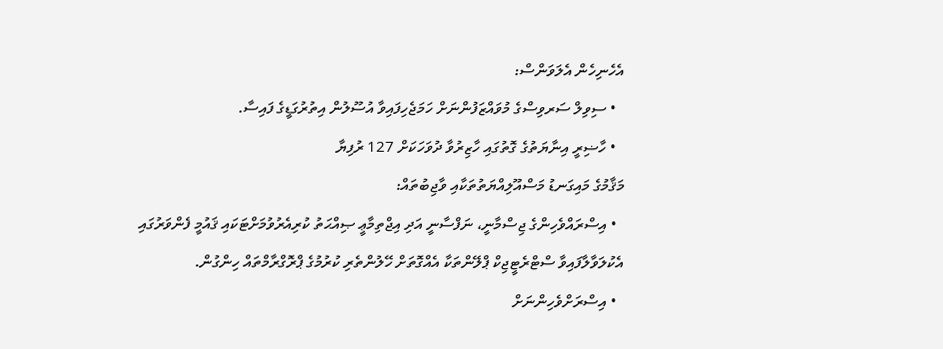އެހެނިހެން އެލަވަންސް:
  • ސިވިލް ސަރވިސްގެ މުވައްޒަފުންނަށް ހަމަޖެހިފައިވާ އުސޫލުން އިތުރުގަޑީގެ ފައިސާ.
  • ހާޟިރީ އިނާޔަތުގެ ގޮތުގައި ހާޒިރުވާ ދުވަހަކަށް 127 ރުފިޔާ
މަޤާމުގެ މައިގަނޑު މަސްއޫލިއްޔަތުތަކާއި ވާޖިބުތައް:
  • އިސްރައްވެހިންގެ ޖިސްމާނީ، ނަފްސާނީ އަދި އިޖްތިމާޢީ ޞިއްޙަތު ކުރިއެރުވުމަށްޓަކައި ޤައުމީ ފެންވަރުގައި އެކުލަވާލާފައިވާ ސްޓްރެޓީޖިކް ޕްލޭންތަކާ އެއްގޮތަށް ހޭލުންތެރި ކުރުމުގެ ޕްރޮގްރާމްތައް ހިންގުން.
  • އިސްރަށްވެހިންނަށް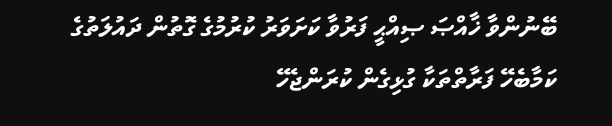ބޭނުންވާ ޚާއްޞަ ޞިއްޙީ ފަރުވާ ކަށަވަރު ކުރުމުގެ ގޮތުން ދައުލަތުގެ ކަމާބެހޭ ފަރާތްތަކާ ގުޅިގެން ކުރަންޖެހޭ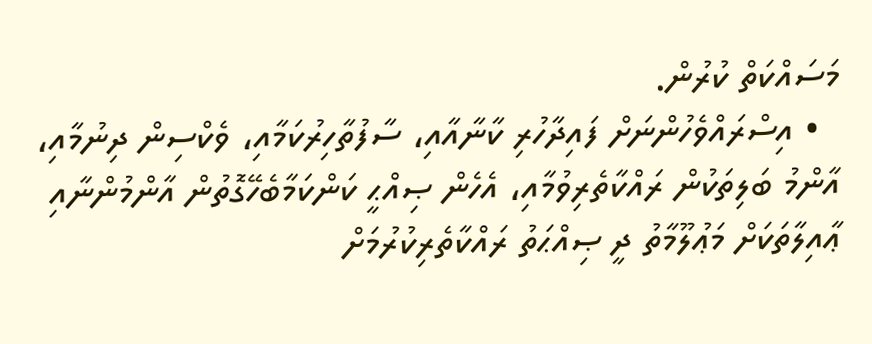މަސައްކަތް ކުރުން.
  • އިސްރައްވެހުންނަށް ފައިދާހުރި ކާނާއާއި، ސާފުތާހިރުކަމާއި، ވެކްސިން ދިނުމާއި، އާންމު ބަލިތަކުން ރައްކާތެރިވުމާއި، އެހެން ޞިއްޙީ ކަންކަމާބެހޭގޮތުން އާންމުންނާއި ޢާއިލާތަކަށް މަޢުލޫމާތު ދީ ޞިއްޙަތު ރައްކާތެރިކުރުމަށް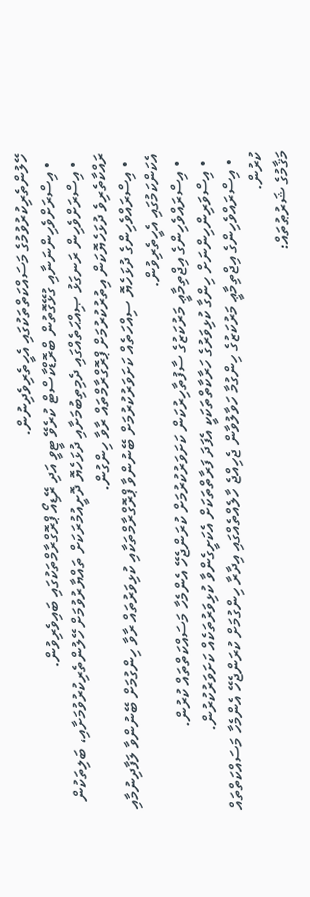ހޭލުންތެރިކުރުވުމުގެ މަސައްކަތްތަކުގައި އެހީތެރިވެދިނުން.
  • އިސްރަށްވެހިންނަނާއި ގުޅޭގޮތުން ބްރޮޑްކާސްޓް ކުރެވޭ ޓީވީ އަދި ރޭޑިއޯ ޕްރޮގްރާމްތަކުގައި ބައިވެރިވުން.
  • އިސްރަށްވެހިން ރަނގަޅު ޞިއްޙަތެއްގައި ދެމިތިބުމަށާއި ދުޅަހެޔޮ ދޮށީއުމުރަކަށް ތައްޔާރުވުމަށް ހޭލުންތެރިކުރުވުމަށާއި، ބަލިތަކުން ރައްކާތެރިވެ ދުޅަހެޔޮކަން އިތުރުކުރުމަށް ޕްރޮގްރާމްތައް ރާވާ ހިންގުން.
  • އިސްރައްވެހިންގެ ދުޅަހެޔޮ ސިއްހަތެއް ކަށަވަރުކުރުމަށް ބޭނުންވާ ޕްރޮގްރާމްތަކާއި ކުޅިވަރުތައް ރާވާ ހިންގުމަށް ބޭނުންވާ ލަފާދިނުމާއި އެކަންކަމުގައި އެހީތެރިވުން.
  • އިސްރައްވެހިންގެ އިޖްތިމާޢީ މަރުކަޒުގެ ސާފުތާހިރުކަން ކަށަވަރުކުރުމަށް ކުރަންޖެހޭ އެންމެހާ މަސައްކަތްތައް ކުރުން.
  • އިސްވަރިންހިންނަށް ހިންގާ ކުޅިވަރުގެ ހަރާކާތްތަކަކީ އެފަދަ ފަރާތްތަކަށް އެކަށީގެންވާ ކުޅިވަރުތަކެއް ކަށަވަރުކުރުން.
  • އިސްރައްވެހިންގެ އިޖްތިމާޢީ މަރުކަޒުގެ ހިންގުމާ ހަވާލުވާން ޖެހިއްޖެ ހާލެއްތެއްގައި އިދާރާ ހިންގުމަށް ކުރަންޖެހޭ އެންމެހާ މަސައްކަތްތައް ކުރުން.
މަޤާމުގެ ޝަރުޠުތައް: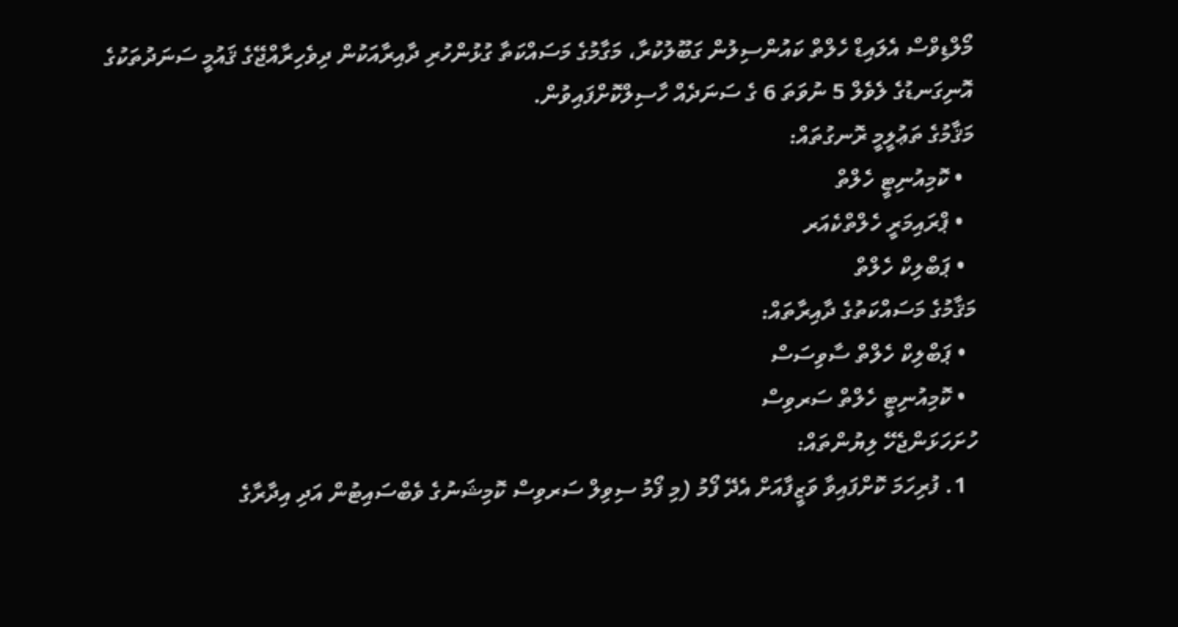މޯލްޑިވްސް އެލައިޑް ހެލްތް ކައުންސިލުން ގަބޫލުކުރާ، މަގާމުގެ މަސައްކަތާ ގުޅުންހުރި ދާއިރާއަކުން ދިވެހިރާއްޖޭގެ ޤައުމީ ސަނަދުތަކުގެ އޮނިގަނޑުގެ ލެވެލް 5 ނުވަތަ 6 ގެ ސަނަދެއް ހާސިލްކޮށްފައިވުން.
މަޤާމުގެ ތަޢުލީމީ ރޮނގުތައް:
  • ކޮމިއުނިޓީ ހެލްތް
  • ޕްރައިމަރީ ހެލްތްކެއަރ
  • ޕަބްލިކް ހެލްތް
މަޤާމުގެ މަސައްކަތުގެ ދާއިރާތައް:
  • ޕަބްލިކް ހެލްތް ސާވިސަސް
  • ކޮމިއުނިޓީ ހެލްތް ސަރވިސް
ހުށަހަޅަންޖެހޭ ލިޔުންތައް:
  1. ފުރިހަމަ ކޮށްފައިވާ ވަޒީފާއަށް އެދޭ ފޯމު (މި ފޯމު ސިވިލް ސަރވިސް ކޮމިޝަނުގެ ވެބްސައިޓުން އަދި އިދާރާގެ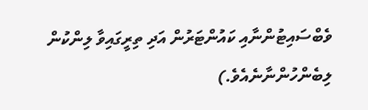ވެބްސައިޓުންނާއި ކައުންޓަރުން އަދި ތިރީގައިވާ ލިންކުން ލިބެންހުންނާނެއެވެ.)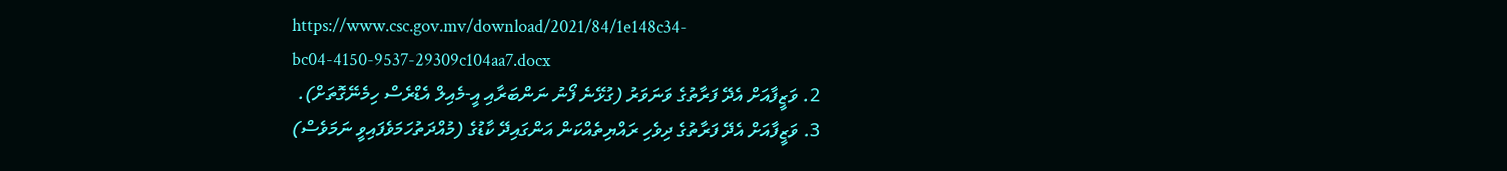https://www.csc.gov.mv/download/2021/84/1e148c34-bc04-4150-9537-29309c104aa7.docx
  2. ވަޒީފާއަށް އެދޭ ފަރާތުގެ ވަނަވަރު (ގުޅޭނެ ފޯނު ނަންބަރާއި އީ-މެއިލް އެޑްރެސް ހިމެނޭގޮތަށް).
  3. ވަޒީފާއަށް އެދޭ ފަރާތުގެ ދިވެހި ރައްޔިތެއްކަން އަންގައިދޭ ކާޑުގެ (މުއްދަތުހަމަވެފައިވީ ނަމަވެސް)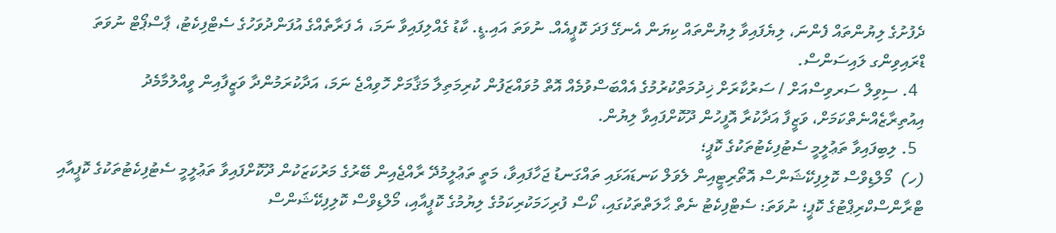ދެފުށުގެ ލިޔުންތައް ފެންނަ، ލިޔެފައިވާ ލިޔުންތައް ކިޔަން އެނގޭ ފަދަ ކޮޕީއެއް. ނުވަތަ އައި.ޑީ. ކާޑު ގެއްލިފައިވާ ނަމަ، އެ ފަރާތެއްގެ އުފަންދުވަހުގެ ސެޓްފިކެޓު، ޕާސްޕޯޓް ނުވަތަ ޑްރައިވިންގ ލައިސަންސް.
  4. ސިވިލް ސަރވިސްއަށް / ސަރުކާރަށް ޚިދުމަތްކުރުމުގެ އެއްބަސްވުމެއް އޮތް މުވައްޒަފުން ކުރިމަތިލާ މަޤާމަށް ހޮވިއްޖެ ނަމަ، އަދާކުރަމުންދާ ވަޒީފާއިން ވީއްލުމާމެދު އިއުތިރާޒެއްނެތްކަމަށް، ވަޒީފާ އަދާކުރާ އޮފީހުން ދޫކޮށްފައިވާ ލިޔުން.
  5. ލިބިފައިވާ ތަޢުލީމީ ސެޓުފިކެޓުތަކުގެ ކޮޕީ؛
(ހ)  މޯލްޑިވްސް ކޮލިފިކޭޝަންސް އޮތޯރިޓީއިން ލެވަލް ކަނޑައަޅައި ތައްގަނޑު ޖަހާފައިވާ، މަތީ ތަޢުލީމުދޭ ރާއްޖެއިން ބޭރުގެ މަރުކަޒަކުން ދޫކޮށްފައިވާ ތަޢުލީމީ ސެޓުފިކެޓުތަކުގެ ކޮޕީއާއި ޓްރާންސްކްރިޕްޓުގެ ކޮޕީ؛ ނުވަތަ: ސެޓްފިކެޓު ނެތް ޙާލަތްތަކުގައި، ކޯސް ފުރިހަމަކުރިކަމުގެ ލިޔުމުގެ ކޮޕީއާއި، މޯލްޑިވްސް ކޮލިފިކޭޝަންސް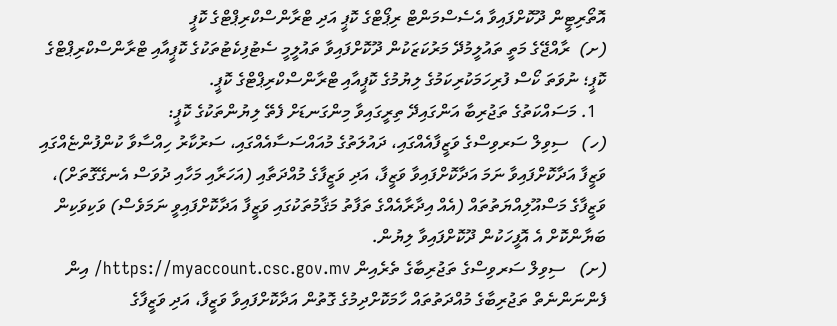އޮތޯރިޓީން ދޫކޮށްފައިވާ އެސެސްމަންޓް ރިޕޯޓްގެ ކޮޕީ އަދި ޓްރާންސްކްރިޕްޓްގެ ކޮޕީ
(ށ)  ރާއްޖޭގެ މަތީ ތައުލީމުދޭ މަރުކަޒަކުން ދޫކޮށްފައިވާ ތައުލީމީ ސެޓުފިކެޓުތަކުގެ ކޮޕީއާއި ޓްރާންސްކްރިޕްޓްގެ ކޮޕީ؛ ނުވަތަ ކޯސް ފުރިހަމަކުރިކަމުގެ ލިޔުމުގެ ކޮޕީއާއި ޓްރާންސްކްރިޕްޓްގެ ކޮޕީ.
  1. މަސައްކަތުގެ ތަޖުރިބާ އަންގައިދޭ ތިރީގައިވާ މިންގަނޑަށް ފެތޭ ލިޔުންތަކުގެ ކޮޕީ:
(ހ)   ސިވިލް ސަރވިސްގެ ވަޒީފާއެއްގައި، ދައުލަތުގެ މުއައްސަސާއެއްގައި، ސަރުކާރު ހިއްސާވާ ކުންފުންޏެއްގައި ވަޒީފާ އަދާކޮށްފައިވާ ނަމަ އަދާކޮށްފައިވާ ވަޒީފާ، އަދި ވަޒީފާގެ މުއްދަތާއި (އަހަރާއި މަހާއި ދުވަސް އެނގޭގޮތަށް)، ވަޒީފާގެ މަސްއޫލިއްޔަތުތައް (އެއް އިދާރާއެއްގެ ތަފާތު މަޤާމުތަކުގައި ވަޒީފާ އަދާކޮށްފައިވީ ނަމަވެސް) ވަކިވަކިން ބަޔާންކޮށް އެ އޮފީހަކުން ދޫކޮށްފައިވާ ލިޔުން.
(ށ)   ސިވިލް ސަރވިސްގެ ތަޖުރިބާގެ ތެރެއިން https://myaccount.csc.gov.mv/ އިން ފެންނަންނެތް ތަޖުރިބާގެ މުއްދަތުތައް ހާމަކޮށްދިމުގެ ގޮތުން އަދާކޮށްފައިވާ ވަޒީފާ، އަދި ވަޒީފާގެ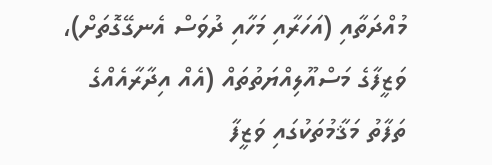މުއްދަތާއި (އަހަރާއި މަހާއި ދުވަސް އެނގޭގޮތަށް)، ވަޒީފާގެ މަސްއޫލިއްޔަތުތައް (އެއް އިދާރާއެއްގެ ތަފާތު މަޤާމުތަކުގައި ވަޒީފާ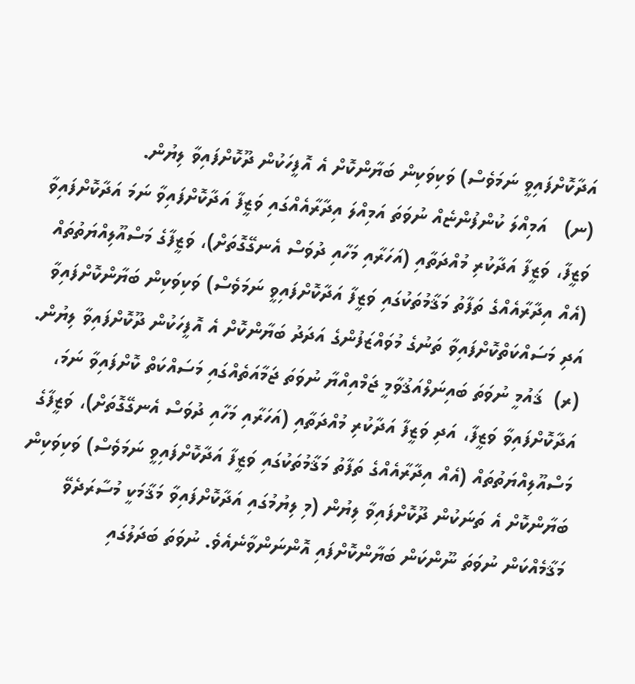އަދާކޮށްފައިވީ ނަމަވެސް) ވަކިވަކިން ބަޔާންކޮށް އެ އޮފީހަކުން ދޫކޮށްފައިވާ ލިޔުން.
(ނ)   އަމިއްލަ ކުންފުންޏެއް ނުވަތަ އަމިއްލަ އިދާރާއެއްގައި ވަޒީފާ އަދާކޮށްފައިވާ ނަމަ އަދާކޮށްފައިވާ ވަޒީފާ، ވަޒީފާ އަދާކުރި މުއްދަތާއި (އަހަރާއި މަހާއި ދުވަސް އެނގޭގޮތަށް)، ވަޒީފާގެ މަސްއޫލިއްޔަތުތައް (އެއް އިދާރާއެއްގެ ތަފާތު މަޤާމުތަކުގައި ވަޒީފާ އަދާކޮށްފައިވީ ނަމަވެސް) ވަކިވަކިން ބަޔާންކޮށްފައިވާ އަދި މަސައްކަތްކޮށްފައިވާ ތަނުގެ މުވައްޒަފުންގެ އަދަދު ބަޔާންކޮށް އެ އޮފީހަކުން ދޫކޮށްފައިވާ ލިޔުން.
(ރ)  ޤައުމީ ނުވަތަ ބައިނަލްއަޤުވާމީ ޖަމްއިއްޔާ ނުވަތަ ޖަމާއަތެއްގައި މަސައްކަތް ކޮށްފައިވާ ނަމަ، އަދާކޮށްފައިވާ ވަޒީފާ، އަދި ވަޒީފާ އަދާކުރި މުއްދަތާއި (އަހަރާއި މަހާއި ދުވަސް އެނގޭގޮތަށް)، ވަޒީފާގެ މަސްއޫލިއްޔަތުތައް (އެއް އިދާރާއެއްގެ ތަފާތު މަޤާމުތަކުގައި ވަޒީފާ އަދާކޮށްފައިވީ ނަމަވެސް) ވަކިވަކިން ބަޔާންކޮށް އެ ތަނަކުން ދޫކޮށްފައިވާ ލިޔުން (މި ލިޔުމުގައި އަދާކޮށްފައިވާ މަޤާމަކީ މުސާރަދެވޭ މަޤާމެއްކަން ނުވަތަ ނޫންކަން ބަޔާންކޮށްފައި އޮންނަންވާނެއެވެ. ނުވަތަ ބަދަލުގައި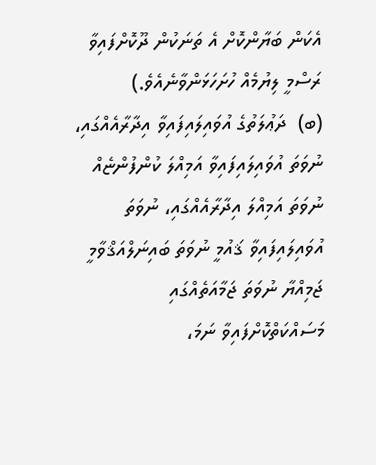އެކަން ބަޔާންކޮށް އެ ތަނަކުން ދޫކޮށްފައިވާ ރަސްމީ ލިޔުމެއް ހުށަހަޅަންވާނެއެވެ.)
(ބ)  ދަޢުލަތުގެ އުވައިލައިފައިވާ އިދާރާއެއްގައި، ނުވަތަ އުވައިލައިފައިވާ އަމިއްލަ ކުންފުންޏެއް ނުވަތަ އަމިއްލަ އިދާރާއެއްގައި، ނުވަތަ އުވައިލައިފައިވާ ޤައުމީ ނުވަތަ ބައިނަލްއަޤްވާމީ ޖަމިއްޔާ ނުވަތަ ޖަމާއަތެއްގައި މަސައްކަތްކޮށްފައިވާ ނަމަ،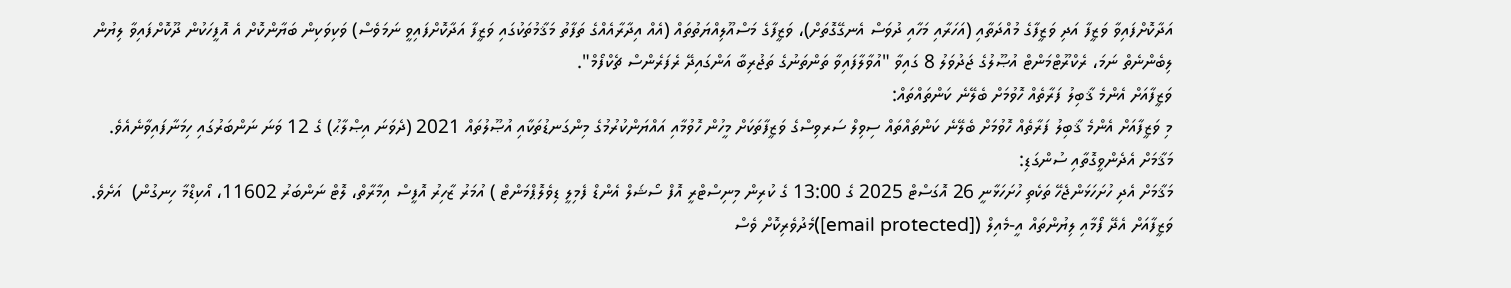އަދާކޮށްފައިވާ ވަޒީފާ އަދި ވަޒީފާގެ މުއްދަތާއި (އަހަރާއި މަހާއި ދުވަސް އެނގޭގޮތަށް)، ވަޒީފާގެ މަސްއޫލިއްޔަތުތައް (އެއް އިދާރާއެއްގެ ތަފާތު މަޤާމުތަކުގައި ވަޒީފާ އަދާކޮށްފައިވީ ނަމަވެސް) ވަކިވަކިން ބަޔާންކޮށް އެ އޮފީހަކުން ދޫކޮށްފައިވާ ލިޔުން ލިބެންނެތް ނަމަ، ރެކްރޫޓްމަންޓް އުޞޫލުގެ ޖަދުވަލު 8 ގައިވާ "އުވާލާފައިވާ ތަންތަނުގެ ތަޖުރިބާ އަންގައިދޭ ރެފަރެންސް ޗެކްފޯމް".
ވަޒީފާއަށް އެންމެ ޤާބިލު ފަރާތެއް ހޮވުމަށް ބެލޭނެ ކަންތައްތައް:
މި ވަޒީފާއަށް އެންމެ ޤާބިލު ފަރާތެއް ހޮވުމަށް ބެލޭނެ ކަންތައްތައް ސިވިލް ސަރވިސްގެ ވަޒީފާތަކަށް މީހުން ހޮވުމާއި އައްޔަންކުރުމުގެ މިންގަނޑުތަކާއި އުޞޫލުތައް 2021 (ދެވަނަ އިޞްލާޙު) ގެ 12 ވަނަ ނަންބަރުގައި ހިމަނާފައިވާނެއެވެ.
މަޤާމަށް އެދެންވީގޮތާއި ސުންގަޑި:
މަޤާމަށް އެދި ހުށަހަޅަންޖެހޭ ތަކެތި ހުށަހަޅާނީ 26 އޮގަސްޓް 2025 ގެ 13:00 ގެ ކުރިން މިނިސްޓްރީ އޮފް ސޯޝަލް އެންޑް ފެމިލީ ޑިވެލޮޕްމަންޓް ) އުމަރު ޒާހިރު އޮފީސް އިމާރާތް، ލޮޓް ނަންބަރު 11602، އޯކިޑްމާ ހިނގުން)  އަށެވެ. ވަޒީފާއަށް އެދޭ ފޯމާއި ލިޔުންތައް އީ-މެއިލް ([email protected])މެދުވެރިކޮށް ވެސް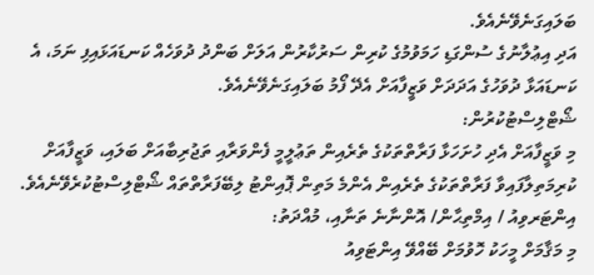ބަލައިގަނެވޭނެއެވެ.
އަދި އިޢުލާނުގެ ސުންގަޑި ހަމަވުމުގެ ކުރިން ސަރުކާރުން އަލަށް ބަންދު ދުވަހެއް ކަނޑައަޅައިފި ނަމަ، އެ ކަނޑައަޅާ ދުވަހުގެ އަދަދަށް ވަޒީފާއަށް އެދޭ ފޯމު ބަލައިގަނެވޭނެއެވެ.
ޝޯޓްލިސްޓުކުރުން:
މި ވަޒީފާއަށް އެދި ހުށަހަޅާ ފަރާތްތަކުގެ ތެރެއިން ތަޢުލީމީ ފެންވަރާއި ތަޖުރިބާއަށް ބަލައި، ވަޒީފާއަށް ކުރިމަތިލާފައިވާ ފަރާތްތަކުގެ ތެރެއިން އެންމެ މަތިން ޕޮއިންޓު ލިބޭފަރާތްތައް ޝޯޓްލިސްޓުކުރެވޭނެއެވެ.
އިންޓަރވިއު / އިމްތިޙާން/ އޮންނާނެ ތަނާއި، މުއްދަތު:
މި މަޤާމަށް މީހަކު ހޮވުމަށް ބޭއްވޭ އިންޓަވިއު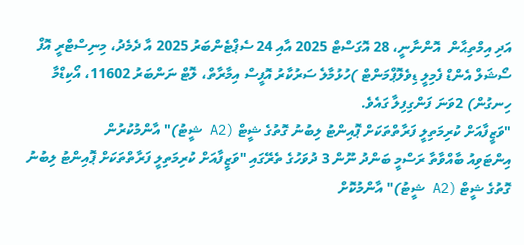އަދި އިމްތިޙާން  އޮންނާނީ، 28 އޮގަސްޓް 2025 އާއި 24 ސެޕްޓެންބަރު 2025 އާ ދެމެދު، މިނިސްޓްރީ އޮފް ސޯޝަލް އެންޑް ފެމިލީ ޑިވެލޮޕްމަންޓް )ހުޅުމާލެ ސަރުކާރު އޮފީސް އިމާރާތް، ލޮޓް ނަންބަރު 11602، އޯކިޑްމާ ހިނގުން) 2ވަނަ ފަންގިފިލާ ގައެވެ.
"ވަޒީފާއަށް ކުރިމަތިލީ ފަރާތްތަކަށް ޕޮއިންޓު ލިބުނު ގޮތުގެ ޝީޓް (A2 ޝީޓު)" އާންމުކުރުން
އިންޓަވިއު ބާއްވާތާ ރަސްމީ ބަންދު ނޫން 3 ދުވަހުގެ ތެރޭގައި "ވަޒީފާއަށް ކުރިމަތިލީ ފަރާތްތަކަށް ޕޮއިންޓު ލިބުނު ގޮތުގެ ޝީޓް (A2 ޝީޓު)" އާންމުކޮށް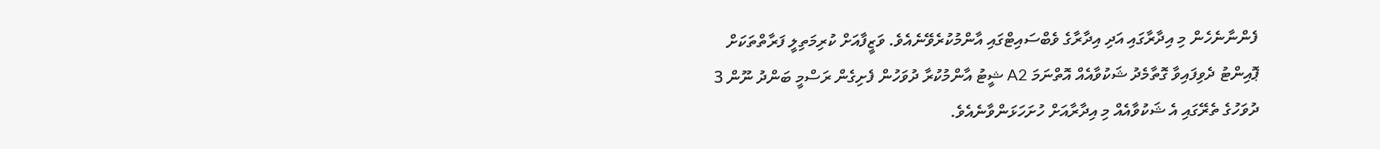ފެންނާނެހެން މި އިދާރާގައި އަދި އިދާރާގެ ވެބްސައިޓްގައި އާންމުކުރެވޭނެއެވެ. ވަޒީފާއަށް ކުރިމަތިލީ ފަރާތްތަކަށް ޕޮއިންޓު ދެވިފައިވާ ގޮތާމެދު ޝަކުވާއެއް އޮތްނަމަ A2 ޝީޓު އާންމުކުރާ ދުވަހުން ފެށިގެން ރަސްމީ ބަންދު ނޫން 3 ދުވަހުގެ ތެރޭގައި އެ ޝަކުވާއެއް މި އިދާރާއަށް ހުށަހަޅަންވާނެއެވެ.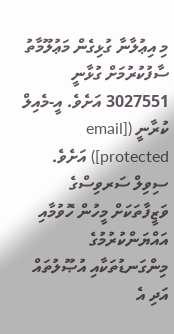މި އިޢުލާނާ ގުޅިގެން މަޢުލޫމާތު ސާފުކުރުމަށް ގުޅާނީ  3027551 އަށެވެ. އީ-މެއިލް ކުރާނީ ([email protected]) އަށެވެ.
ސިވިލް ސަރވިސްގެ ވަޒީފާތަކަށް މީހުން ހޮވުމާއި އައްޔަންކުރުމުގެ މިންގަނޑުތަކާއި އުޞޫލުތައް އަދި އެ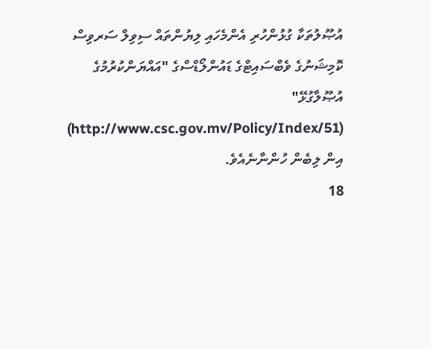އުޞޫލުތަކާ ގުޅުންހުރި އެންމެހައި ލިޔުންތައް ސިވިލް ސަރވިސް ކޮމިޝަނުގެ ވެބްސައިޓްގެ ޑައުންލޯޑްސްގެ "އައްޔަންކުރުމުގެ އުޞޫލާގުޅޭ" (http://www.csc.gov.mv/Policy/Index/51) އިން ލިބެން ހުންނާނެއެވެ.
18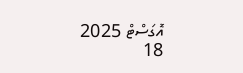އޮގަސްޓް 2025
18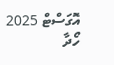އޮގަސްޓް 2025
ހޯދާ